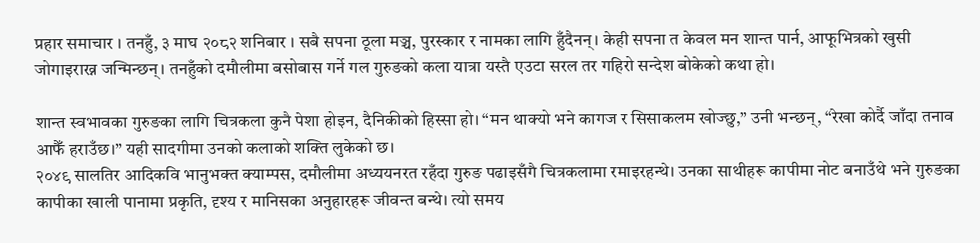प्रहार समाचार । तनहुँ, ३ माघ २०८२ शनिबार । सबै सपना ठूला मञ्च, पुरस्कार र नामका लागि हुँदैनन्। केही सपना त केवल मन शान्त पार्न, आफूभित्रको खुसी जोगाइराख्न जन्मिन्छन्। तनहुँको दमौलीमा बसोबास गर्ने गल गुरुङको कला यात्रा यस्तै एउटा सरल तर गहिरो सन्देश बोकेको कथा हो।

शान्त स्वभावका गुरुङका लागि चित्रकला कुनै पेशा होइन, दैनिकीको हिस्सा हो। “मन थाक्यो भने कागज र सिसाकलम खोज्छु,” उनी भन्छन्, “रेखा कोर्दै जाँदा तनाव आफैँ हराउँछ।” यही सादगीमा उनको कलाको शक्ति लुकेको छ।
२०४९ सालतिर आदिकवि भानुभक्त क्याम्पस, दमौलीमा अध्ययनरत रहँदा गुरुङ पढाइसँगै चित्रकलामा रमाइरहन्थे। उनका साथीहरू कापीमा नोट बनाउँथे भने गुरुङका कापीका खाली पानामा प्रकृति, दृश्य र मानिसका अनुहारहरू जीवन्त बन्थे। त्यो समय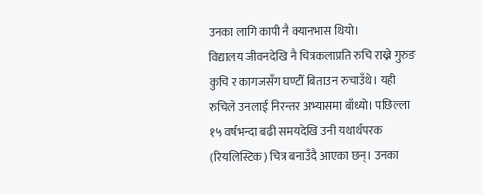उनका लागि कापी नै क्यानभास थियो।
विद्यालय जीवनदेखि नै चित्रकलाप्रति रुचि राख्ने गुरुङ कुचि र कागजसँग घण्टौँ बिताउन रुचाउँथे। यही रुचिले उनलाई निरन्तर अभ्यासमा बाँध्यो। पछिल्ला १५ वर्षभन्दा बढी समयदेखि उनी यथार्थपरक (रियलिस्टिक) चित्र बनाउँदै आएका छन्। उनका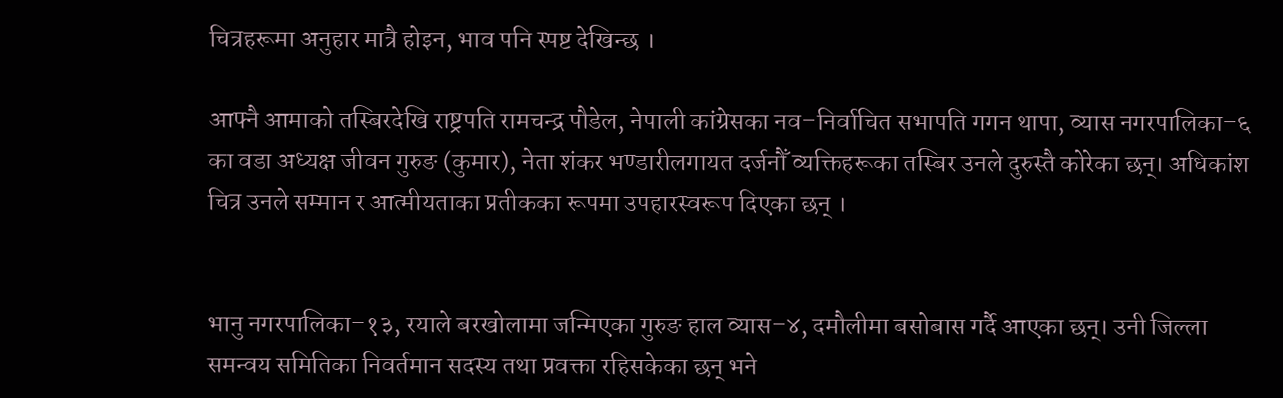चित्रहरूमा अनुहार मात्रै होइन, भाव पनि स्पष्ट देखिन्छ ।

आफ्नै आमाको तस्बिरदेखि राष्ट्रपति रामचन्द्र पौडेल, नेपाली कांग्रेसका नव–निर्वाचित सभापति गगन थापा, व्यास नगरपालिका–६ का वडा अध्यक्ष जीवन गुरुङ (कुमार), नेता शंकर भण्डारीलगायत दर्जनौँ व्यक्तिहरूका तस्बिर उनले दुरुस्तै कोरेका छन्। अधिकांश चित्र उनले सम्मान र आत्मीयताका प्रतीकका रूपमा उपहारस्वरूप दिएका छन् ।


भानु नगरपालिका–१३, रयाले बरखोलामा जन्मिएका गुरुङ हाल व्यास–४, दमौलीमा बसोबास गर्दै आएका छन्। उनी जिल्ला समन्वय समितिका निवर्तमान सदस्य तथा प्रवक्ता रहिसकेका छन् भने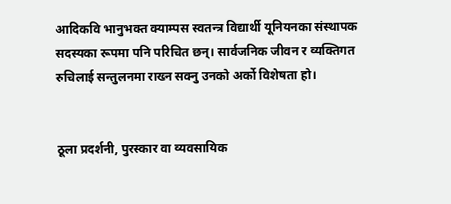आदिकवि भानुभक्त क्याम्पस स्वतन्त्र विद्यार्थी यूनियनका संस्थापक सदस्यका रूपमा पनि परिचित छन्। सार्वजनिक जीवन र व्यक्तिगत रुचिलाई सन्तुलनमा राख्न सक्नु उनको अर्को विशेषता हो।


ठूला प्रदर्शनी, पुरस्कार वा व्यवसायिक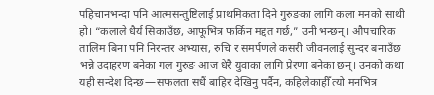पहिचानभन्दा पनि आत्मसन्तुष्टिलाई प्राथमिकता दिने गुरुङका लागि कला मनको साथी हो। “कलाले धैर्य सिकाउँछ, आफूभित्र फर्किन मद्दत गर्छ,” उनी भन्छन्। औपचारिक तालिम बिना पनि निरन्तर अभ्यास, रुचि र समर्पणले कसरी जीवनलाई सुन्दर बनाउँछ भन्ने उदाहरण बनेका गल गुरुङ आज धेरै युवाका लागि प्रेरणा बनेका छन्। उनको कथा यही सन्देश दिन्छ—सफलता सधैं बाहिर देखिनु पर्दैन, कहिलेकाहीँ त्यो मनभित्र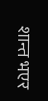शान्त भएर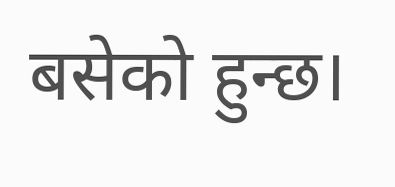बसेको हुन्छ।